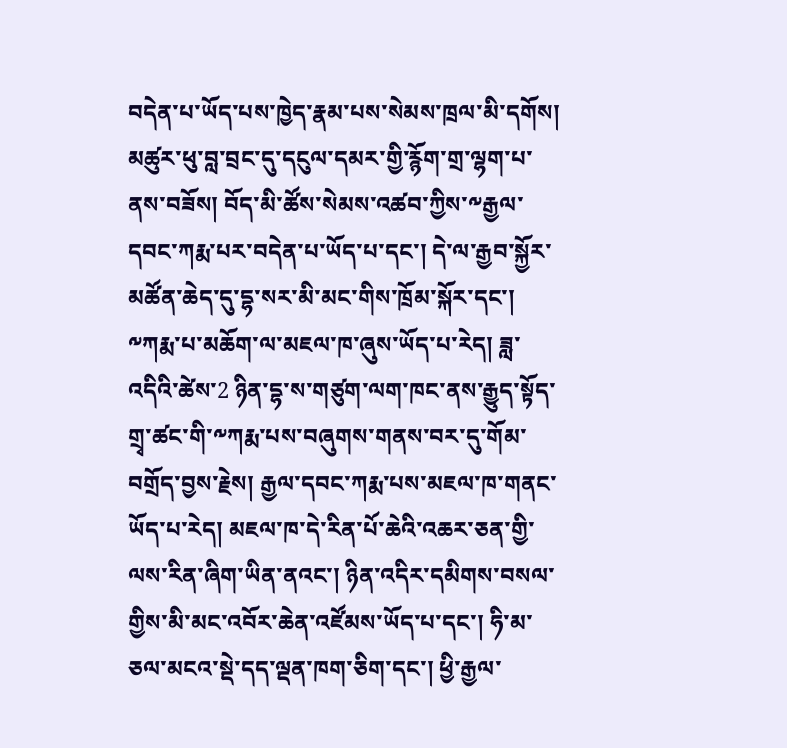བདེན་པ་ཡོད་པས་ཁྱེད་རྣམ་པས་སེམས་ཁྲལ་མི་དགོས།
མཚུར་ཕུ་བླ་བྲང་དུ་དངུལ་དམར་གྱི་རྙོག་གྲ་ལྷག་པ་ནས་བཟོས། བོད་མི་ཚོས་སེམས་འཚབ་ཀྱིས་༸རྒྱལ་དབང་ཀརྨ་པར་བདེན་པ་ཡོད་པ་དང་། དེ་ལ་རྒྱབ་སྐྱོར་མཚོན་ཆེད་དུ་དྷ་སར་མི་མང་གིས་ཁྲོམ་སྐོར་དང་། ༸ཀརྨ་པ་མཆོག་ལ་མཇལ་ཁ་ཞུས་ཡོད་པ་རེད། ཟླ་འདིའི་ཚེས་2 ཉིན་དྷ་ས་གཙུག་ལག་ཁང་ནས་རྒྱུད་སྟོད་གྲྭ་ཚང་གི་༸ཀརྨ་པས་བཞུགས་གནས་བར་དུ་གོམ་བགྲོད་བྱས་རྗེས། རྒྱལ་དབང་ཀརྨ་པས་མཇལ་ཁ་གནང་ཡོད་པ་རེད། མཇལ་ཁ་དེ་རིན་པོ་ཆེའི་འཆར་ཅན་གྱི་ལས་རིན་ཞིག་ཡིན་ནའང་། ཉིན་འདིར་དམིགས་བསལ་གྱིས་མི་མང་འབོར་ཆེན་འཛོམས་ཡོད་པ་དང་། ཧི་མ་ཅལ་མངའ་སྡེ་དད་ལྡན་ཁག་ཅིག་དང་། ཕྱི་རྒྱལ་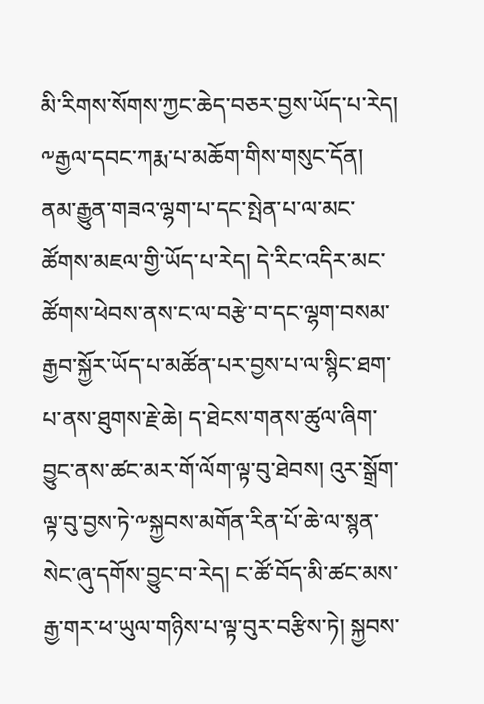མི་རིགས་སོགས་ཀྱང་ཆེད་བཅར་བྱས་ཡོད་པ་རེད།
༸རྒྱལ་དབང་ཀརྨ་པ་མཆོག་གིས་གསུང་དོན། ནམ་རྒྱུན་གཟའ་ལྷག་པ་དང་སྤེན་པ་ལ་མང་ཚོགས་མཇལ་གྱི་ཡོད་པ་རེད། དེ་རིང་འདིར་མང་ཚོགས་ཕེབས་ནས་ང་ལ་བརྩེ་བ་དང་ལྷག་བསམ་རྒྱབ་སྐྱོར་ཡོད་པ་མཚོན་པར་བྱས་པ་ལ་སྙིང་ཐག་པ་ནས་ཐུགས་རྗེ་ཆེ། ད་ཐེངས་གནས་ཚུལ་ཞིག་བྱུང་ནས་ཚང་མར་གོ་ལོག་ལྟ་བུ་ཐེབས། འུར་སྒྲོག་ལྟ་བུ་བྱས་ཏེ་༸སྐྱབས་མགོན་རིན་པོ་ཆེ་ལ་སྙན་སེང་ཞུ་དགོས་བྱུང་བ་རེད། ང་ཚོ་བོད་མི་ཚང་མས་རྒྱ་གར་ཕ་ཡུལ་གཉིས་པ་ལྟ་བུར་བརྩིས་ཏེ། སྐྱབས་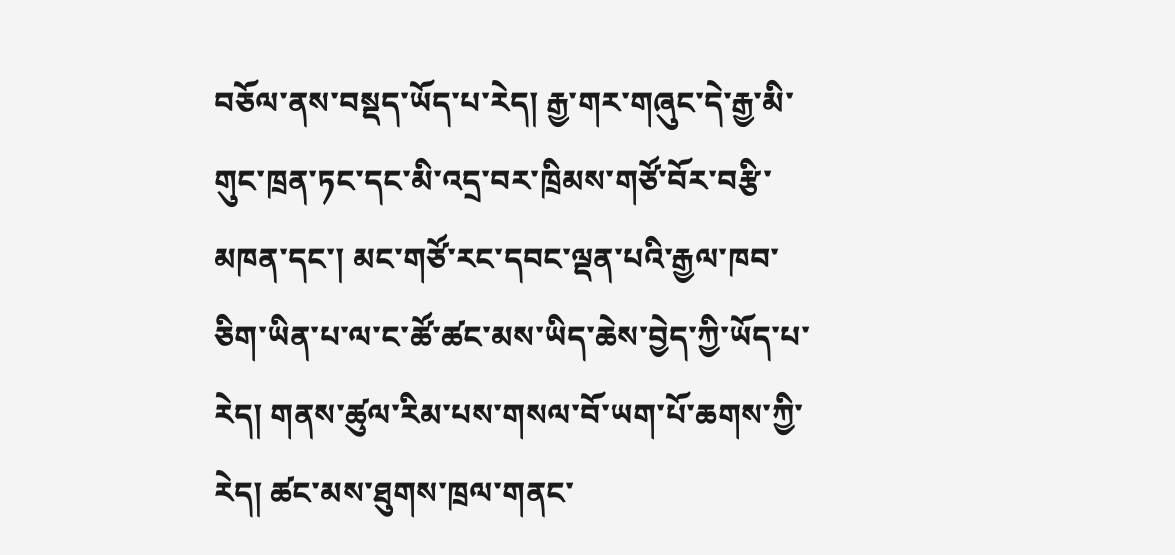བཅོལ་ནས་བསྡད་ཡོད་པ་རེད། རྒྱ་གར་གཞུང་དེ་རྒྱ་མི་གུང་ཁྲན་ཏང་དང་མི་འདྲ་བར་ཁྲིམས་གཙོ་བོར་བརྩི་མཁན་དང་། མང་གཙོ་རང་དབང་ལྡན་པའི་རྒྱལ་ཁབ་ཅིག་ཡིན་པ་ལ་ང་ཚོ་ཚང་མས་ཡིད་ཆེས་བྱེད་ཀྱི་ཡོད་པ་རེད། གནས་ཚུལ་རིམ་པས་གསལ་བོ་ཡག་པོ་ཆགས་ཀྱི་རེད། ཚང་མས་ཐུགས་ཁྲལ་གནང་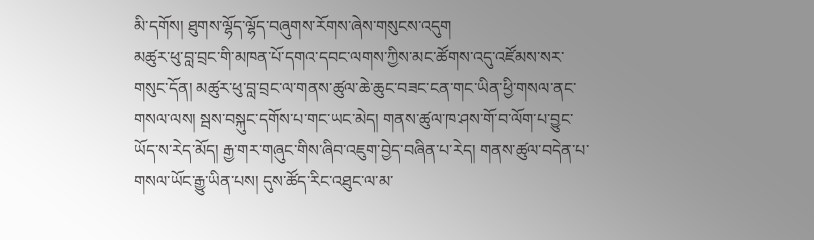མི་དགོས། ཐུགས་ལྷོད་ལྷོད་བཞུགས་རོགས་ཞེས་གསུངས་འདུག
མཚུར་ཕུ་བླ་བྲང་གི་མཁན་པོ་དགའ་དབང་ལགས་ཀྱིས་མང་ཚོགས་འདུ་འཛོམས་སར་གསུང་དོན། མཚུར་ཕུ་བླ་བྲང་ལ་གནས་ཚུལ་ཆེ་ཆུང་བཟང་ངན་གང་ཡིན་ཕྱི་གསལ་ནང་གསལ་ལས། སྦས་བསྐུང་དགོས་པ་གང་ཡང་མེད། གནས་ཚུལ་ཁ་ཤས་གོ་བ་ལོག་པ་བྱུང་ཡོད་ས་རེད་མོད། རྒྱ་གར་གཞུང་གིས་ཞིབ་འཇུག་བྱེད་བཞིན་པ་རེད། གནས་ཚུལ་བདེན་པ་གསལ་ཡོང་རྒྱུ་ཡིན་པས། དུས་ཚོད་རིང་འཐུང་ལ་མ་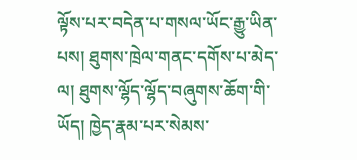ལྟོས་པར་བདེན་པ་གསལ་ཡོང་རྒྱུ་ཡིན་པས། ཐུགས་ཁྲེལ་གནང་དགོས་པ་མེད་ལ། ཐུགས་ལྷོད་ལྷོད་བཞུགས་ཆོག་གི་ཡོད། ཁྱེད་རྣམ་པར་སེམས་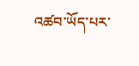འཚབ་ཡོད་པར་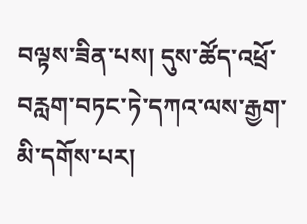བལྟས་ཟིན་པས། དུས་ཚོད་འཕྲོ་བརླག་བཏང་ཏེ་དཀའ་ལས་རྒྱག་མི་དགོས་པར།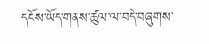དངོས་ཡོད་གནས་ཚུལ་ལ་བདེ་བཞུགས་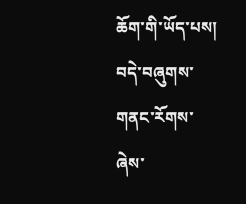ཆོག་གི་ཡོད་པས། བདེ་བཞུགས་གནང་རོགས་ཞེས་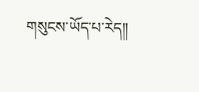གསུངས་ཡོད་པ་རེད༎